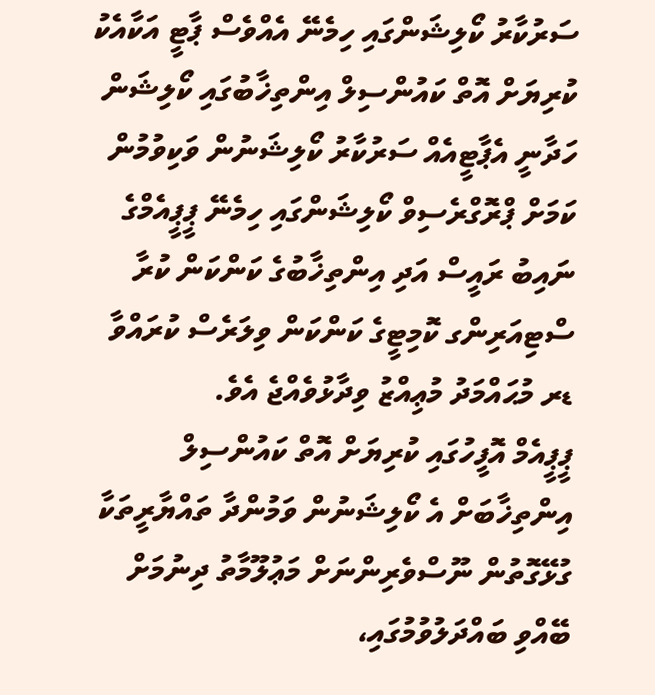ސަރުކާރު ކޯލިޝަންގައި ހިމެނޭ އެއްވެސް ޕާޓީ އަކާއެކު ކުރިޔަށް އޮތް ކައުންސިލް އިންތިޚާބުގައި ކޯލިޝަން ހަދާނީ އެޕާޓީއެއް ސަރުކާރު ކޯލިޝަނުން ވަކިވުމުން ކަމަށް ޕްރޮގްރެސިވް ކޯލިޝަންގައި ހިމެނޭ ޕީޕީއެމްގެ ނައިބު ރައީސް އަދި އިންތިޚާބުގެ ކަންކަން ކުރާ ސްޓިއަރިންގ ކޮމިޓީގެ ކަންކަން ވިލަރެސް ކުރައްވާ ޑރ މުޙައްމަދު މުޢިއްޒު ވިދާޅުވެއްޖެ އެވެ.
ޕީޕީއެމް އޮފީހުގައި ކުރިޔަށް އޮތް ކައުންސިލް އިންތިޚާބަށް އެ ކޯލިޝަނުން ވަމުންދާ ތައްޔާރީތަކާ ގުޅޭގޮތުން ނޫސްވެރިންނަށް މަޢުލޫމާތު ދިނުމަށް ބޭއްވި ބައްދަލުވުމުގައި،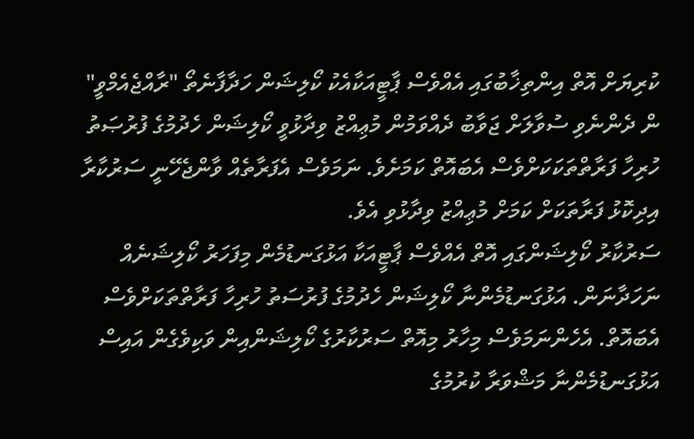ކުރިޔަށް އޮތް އިންތިޚާބުގައި އެއްވެސް ޕާޓީއަކާއެކު ކޯލިޝަން ހަދާފާނެތޯ "ރާއްޖެއެމްވީ" ން ދެންނެވި ސުވާލަށް ޖަވާބު ދެއްވަމުން މުޢިއްޒު ވިދާޅުވީ ކޯލިޝަން ހެދުމުގެ ފުރުޞަތު ހުރިހާ ފަރާތްތަކަކަށްވެސް އެބައޮތް ކަމަށެވެ. ނަމަވެސް އެފަރާތެއް ވާންޖެހޭނީ ސަރުކާރާ އިދިކޮޅު ފަރާތަކަށް ކަމަށް މުޢިއްޒު ވިދާޅުވި އެވެ.
ސަރުކާރު ކޯލިޝަންގައި އޮތް އެއްވެސް ޕާޓީއަކާ އަޅުގަނޑުމެން މިފަހަރު ކޯލިޝަނެއް ނަހަދާނަން. އަޅުގަނޑުމެންނާ ކޯލިޝަން ހެދުމުގެ ފުރުސަތު ހުރިހާ ފަރާތްތަކަށްވެސް އެބައޮތް. އެހެންނަމަވެސް މިހާރު މިއޮތް ސަރުކާރުގެ ކޯލިޝަންއިން ވަކިވެގެން އައިސް އަޅުގަނޑުމެންނާ މަޝްވަރާ ކުރުމުގެ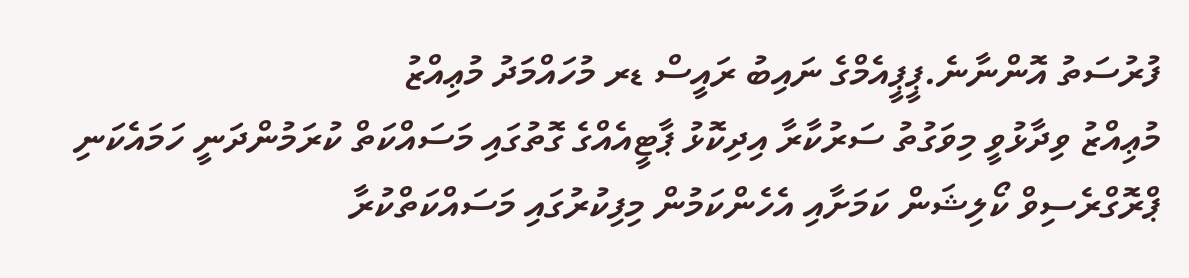ފުރުސަތު އޮންނާނެ.ޕީޕީއެމްގެ ނައިބު ރައީސް ޑރ މުހައްމަދު މުޢިއްޒު
މުޢިއްޒު ވިދާޅުވީ މިވަގުތު ސަރުކާރާ އިދިކޮޅު ޕާޓީއެއްގެ ގޮތުގައި މަސައްކަތް ކުރަމުންދަނީ ހަމައެކަނި ޕްރޮގްރެސިވް ކޯލިޝަން ކަމަށާއި އެހެންކަމުން މިފިކުރުގައި މަސައްކަތްކުރާ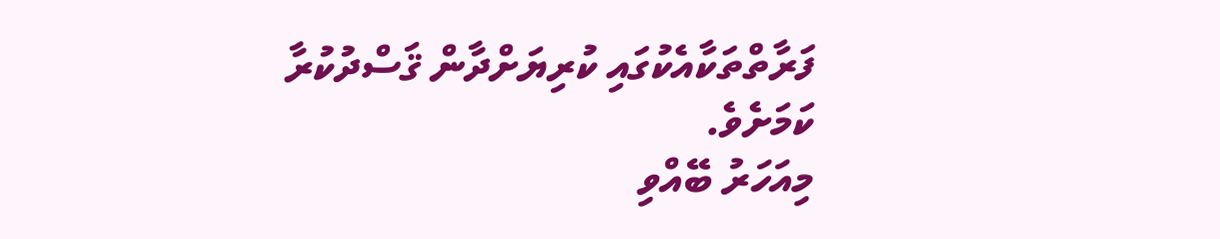ފަރާތްތަކާއެކުގައި ކުރިޔަށްދާން ޤަސްދުކުރާ ކަމަށެވެ.
މިއަހަރު ބޭއްވި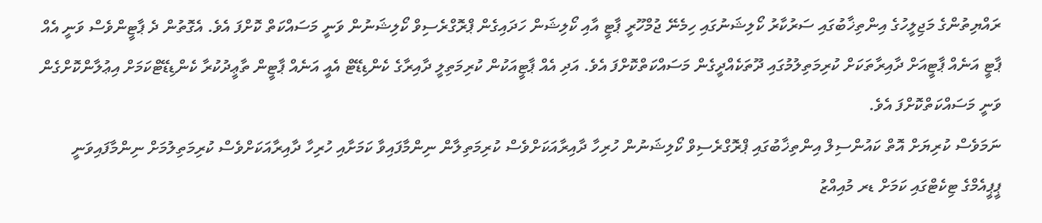ރައްޔިތުންގެ މަޖިލީހުގެ އިންތިޚާބުގައި ސަރުކާރު ކޯލިޝަނުގައި ހިމެނޭ ޖުމްހޫރީ ޕާޓީ އާއި ކޯލިޝަން ހަދައިގެން ޕްރޮގްރެސިވް ކޯލިޝަނުން ވަނީ މަސައްކަތް ކޮށްފަ އެވެ. އެގޮތުން ދެ ޕާޓީންވެސް ވަނީ އެއް ޕާޓީ އަނެއް ޕާޓީއަށް ދާއިރާތަކަށް ކުރިމަތިލުމުގައި ދޫތަކެއްދީގެން މަސައްކަތްކޮށްފަ އެވެ. އަދި އެއް ޕާޓީއަކުން ކުރިމަތިލީ ދާއިރާގެ ކެންޑިޑޭޓް އެއީ އަނެއް ޕާޓީން ތާޢީދުކުރާ ކެންޑިޑޭޓްކަމަށް އިޢުލާންކޮށްގެން ވަނީ މަސައްކަތްކޮށްފަ އެވެ.
ނަމަވެސް ކުރިޔަށް އޮތް ކައުންސިލް އިންތިޚާބުގައި ޕްރޮގްރެސިވް ކޯލިޝަނުން ހުރިހާ ދާއިރާއަކަށްވެސް ކުރިމަތިލާން ނިންމާފައިވާ ކަމަށާއި ހުރިހާ ދާއިރާއަކަށްވެސް ކުރިމަތިލުމަށް ނިންމާފައިވަނީ ޕީޕީއެމްގެ ޓިކެޓްގައި ކަމަށް ޑރ މުއިއްޒު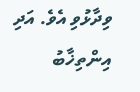ވިދާޅުވި އެވެ. އަދި އިންތިޚާބު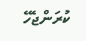ކުރަންޖެހޭ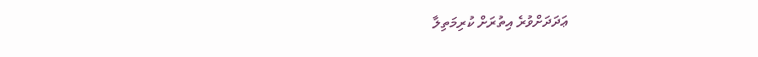ޢަދަދަށްވުރެ އިތުރަށް ކުރިމަތިލާ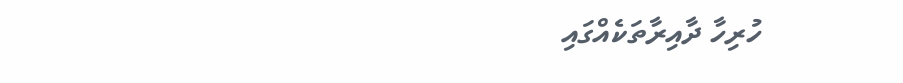ހުރިހާ ދާއިރާތަކެއްގައި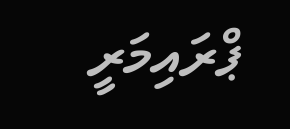ޕްރައިމަރީ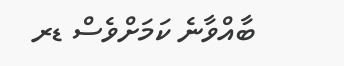ބާއްވާނެ ކަމަށްވެސް ޑރ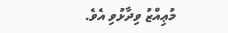މުޢިއްޒު ވިދާޅުވި އެވެ.